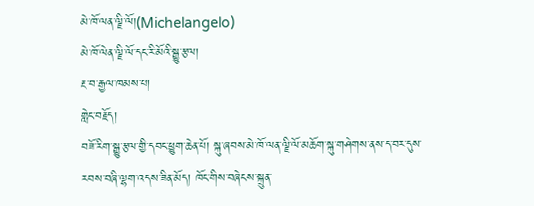མེ་ཁོ་ལན་ལྗི་ལོ།(Michelangelo)
མེ་ཁོ་ལེན་ལྗི་ལོ་དང་རི་མོའི་སྒྱུ་རྩལ།
རྔ་བ་རྒྱལ་ཁམས་པ།
གླེང་བརྗོད།
བཟོ་རིག་སྒྱུ་རྩལ་གྱི་དབང་ཕྱུག་ཆེན་པོ། སྐུ་ཞབས་མེ་ཁོ་ལན་ལྗི་ལོ་མཆོག་སྐུ་གཤེགས་ནས་ད་བར་དུས་རབས་བཞི་ལྷག་འདས་ཟིན་མོད། ཁོང་གིས་བཞེངས་སྐྲུན་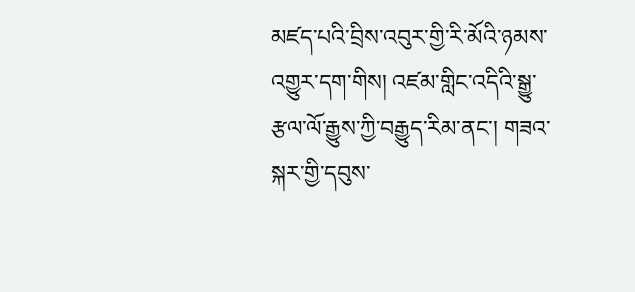མཛད་པའི་བྲིས་འབུར་གྱི་རི་མོའི་ཉམས་འགྱུར་དག་གིས། འཛམ་གླིང་འདིའི་སྒྱུ་རྩལ་ལོ་རྒྱུས་ཀྱི་བརྒྱུད་རིམ་ནང་། གཟའ་སྐར་གྱི་དབུས་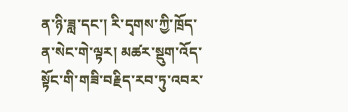ན་ཉི་ཟླ་དང་། རི་དྭགས་ཀྱི་ཁྲོད་ན་སེང་གེ་ལྟར། མཚར་སྡུག་འོད་སྟོང་གི་གཟི་བརྗིད་རབ་ཏུ་འབར་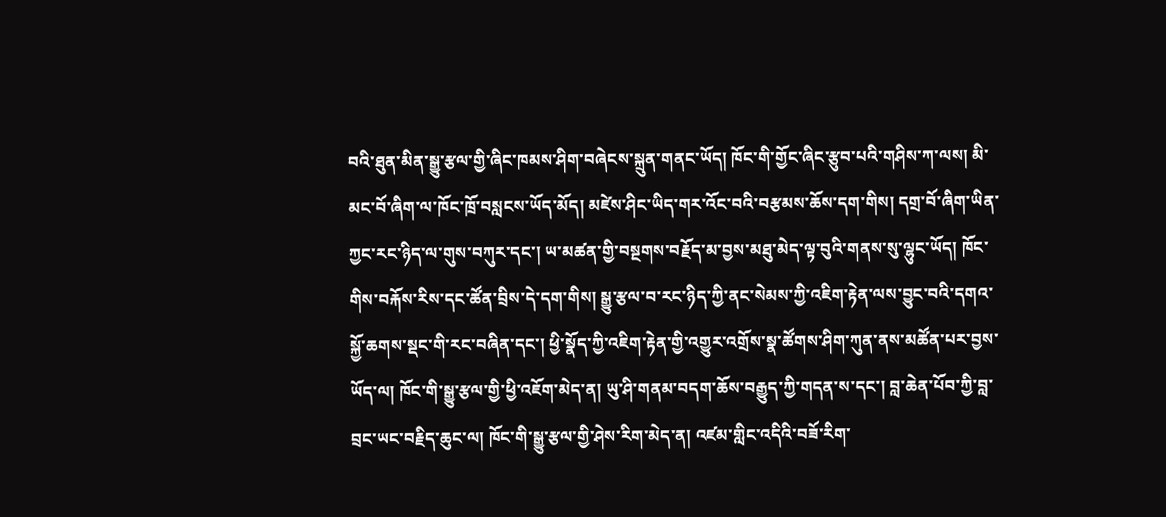བའི་ཐུན་མིན་སྒྱུ་རྩལ་གྱི་ཞིང་ཁམས་ཤིག་བཞེངས་སྐྲུན་གནང་ཡོད། ཁོང་གི་གྱོང་ཞིང་རྩུབ་པའི་གཤིས་ཀ་ལས། མི་མང་བོ་ཞིག་ལ་ཁོང་ཁྲོ་བསླངས་ཡོད་མོད། མཛེས་ཤིང་ཡིད་གར་འོང་བའི་བརྩམས་ཆོས་དག་གིས། དགྲ་བོ་ཞིག་ཡིན་ཀྱང་རང་ཉིད་ལ་གུས་བཀུར་དང་། ཡ་མཚན་གྱི་བསྔགས་བརྗོད་མ་བྱས་མཐུ་མེད་ལྟ་བུའི་གནས་སུ་ལྷུང་ཡོད། ཁོང་གིས་བརྐོས་རིས་དང་ཚོན་བྲིས་དེ་དག་གིས། སྒྱུ་རྩལ་བ་རང་ཉིད་ཀྱི་ནང་སེམས་ཀྱི་འཇིག་རྟེན་ལས་བྱུང་བའི་དགའ་སྐྱོ་ཆགས་སྡང་གི་རང་བཞིན་དང་། ཕྱི་སྣོད་ཀྱི་འཇིག་རྟེན་གྱི་འགྱུར་འགྲོས་སྣ་ཚོགས་ཤིག་ཀུན་ནས་མཚོན་པར་བྱས་ཡོད་ལ། ཁོང་གི་སྒྱུ་རྩལ་གྱི་ཕྱི་འཇོག་མེད་ན། ཡུ་ཤི་གནམ་བདག་ཆོས་བརྒྱུད་ཀྱི་གདན་ས་དང་། བླ་ཆེན་པོབ་ཀྱི་བླ་བྲང་ཡང་བརྗིད་ཆུང་ལ། ཁོང་གི་སྒྱུ་རྩལ་གྱི་ཤེས་རིག་མེད་ན། འཛམ་གླིང་འདིའི་བཟོ་རིག་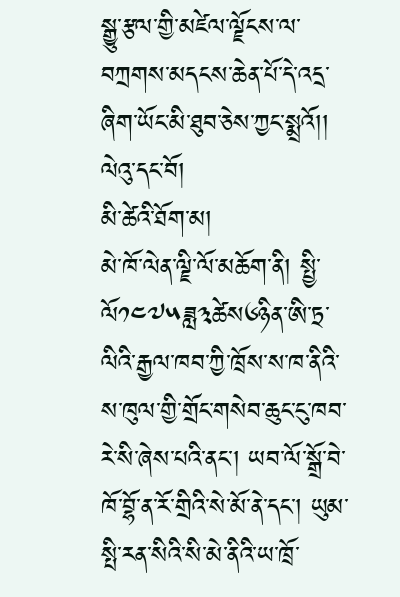སྒྱུ་རྩལ་གྱི་མཛེལ་ལྗོངས་ལ་བཀྲགས་མདངས་ཆེན་པོ་དེ་འདྲ་ཞིག་ཡོང་མི་ཐུབ་ཅེས་ཀྱང་སྨྲའོ།།
ལེའུ་དང་བོ།
མི་ཚེའི་ཐོག་མ།
མེ་ཁོ་ལེན་ལྗི་ལོ་མཆོག་ནི། སྤྱི་ལོ༡༤༧༥ཟླ༣ཚེས༦ཉིན་ཨི་ཏྲ་ལིའི་རྒྱལ་ཁབ་ཀྱི་ཁྲོས་ས་ཁ་ནིའི་ས་ཁུལ་གྱི་གྲོང་གསེབ་ཆུང་ངུ་ཁབ་རེ་སི་ཞེས་པའི་ནང་། ཡབ་ལོ་སྒྲོ་བེ་ཁོ་བྷོ་ན་རོ་གྲིའི་སེ་མོ་ནེ་དང་། ཡུམ་སྤི་རན་སིའི་སི་མེ་ནིའི་ཡ་ཁྲོ་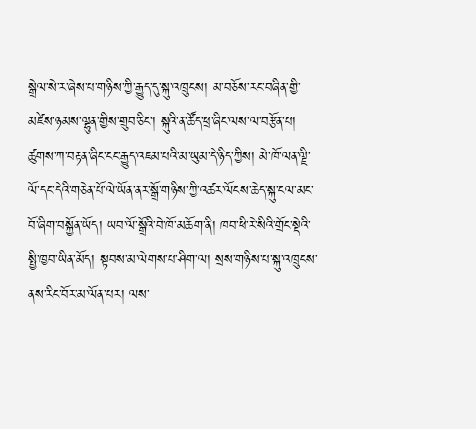སྒྲེལ་སེ་ར་ཞེས་པ་གཉིས་ཀྱི་རྒྱུད་དུ་སྐུ་འཁྲུངས། མ་བཅོས་རང་བཞིན་གྱི་མཛེས་ཉམས་ལྷུན་གྱིས་གྲུབ་ཅིང་། སྐུའི་ན་ཚོད་ཕྲ་ཞིང་ལས་ལ་བརྩོན་པ། ཚུགས་ཀ་བརྟན་ཞིང་ངང་རྒྱུད་འཇམ་པའི་མ་ཡུམ་དེ་ཉིད་ཀྱིས། མེ་ཁོ་ལན་ལྗི་ལོ་དང་དེའི་གཅེན་པོ་ལེ་ཡོན་ནར་སྒྲོ་གཉིས་ཀྱི་འཚར་ལོངས་ཆེད་སྐུ་ངལ་མང་བོ་ཞིག་བསྐྱོན་ཡོད། ཡབ་ལོ་སྒྲོའི་བེ་ཁོ་མཆོག་ནི། ཁབ་ཕི་རེ་སིའི་གྲོང་སྡེའི་སྤྱི་ཁྱབ་ཡིན་མོད། སྟབས་མ་ལེགས་པ་ཤིག་ལ། སྲས་གཉིས་པ་སྐུ་འཁྲུངས་ནས་རིང་བོར་མ་ལོན་པར། ལས་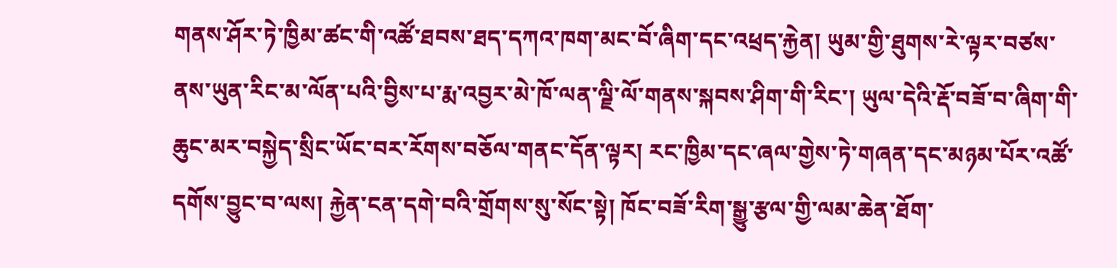གནས་ཤོར་ཏེ་ཁྱིམ་ཚང་གི་འཚོ་ཐབས་ཐད་དཀའ་ཁག་མང་བོ་ཞིག་དང་འཕྲད་རྐྱེན། ཡུམ་གྱི་ཐུགས་རེ་ལྟར་བཙས་ནས་ཡུན་རིང་མ་ལོན་པའི་བྱིས་པ་རྨ་འབྱར་མེ་ཁོ་ལན་ལྗི་ལོ་གནས་སྐབས་ཤིག་གི་རིང་། ཡུལ་དེའི་རྡོ་བཟོ་བ་ཞིག་གི་ཆུང་མར་བསྐྱེད་སྲིང་ཡོང་བར་རོགས་བཅོལ་གནང་དོན་ལྟར། རང་ཁྱིམ་དང་ཞལ་གྱེས་ཏེ་གཞན་དང་མཉམ་པོར་འཚོ་དགོས་བྱུང་བ་ལས། རྐྱེན་ངན་དགེ་བའི་གྲོགས་སུ་སོང་སྟེ། ཁོང་བཟོ་རིག་སྒྱུ་རྩལ་གྱི་ལམ་ཆེན་ཐོག་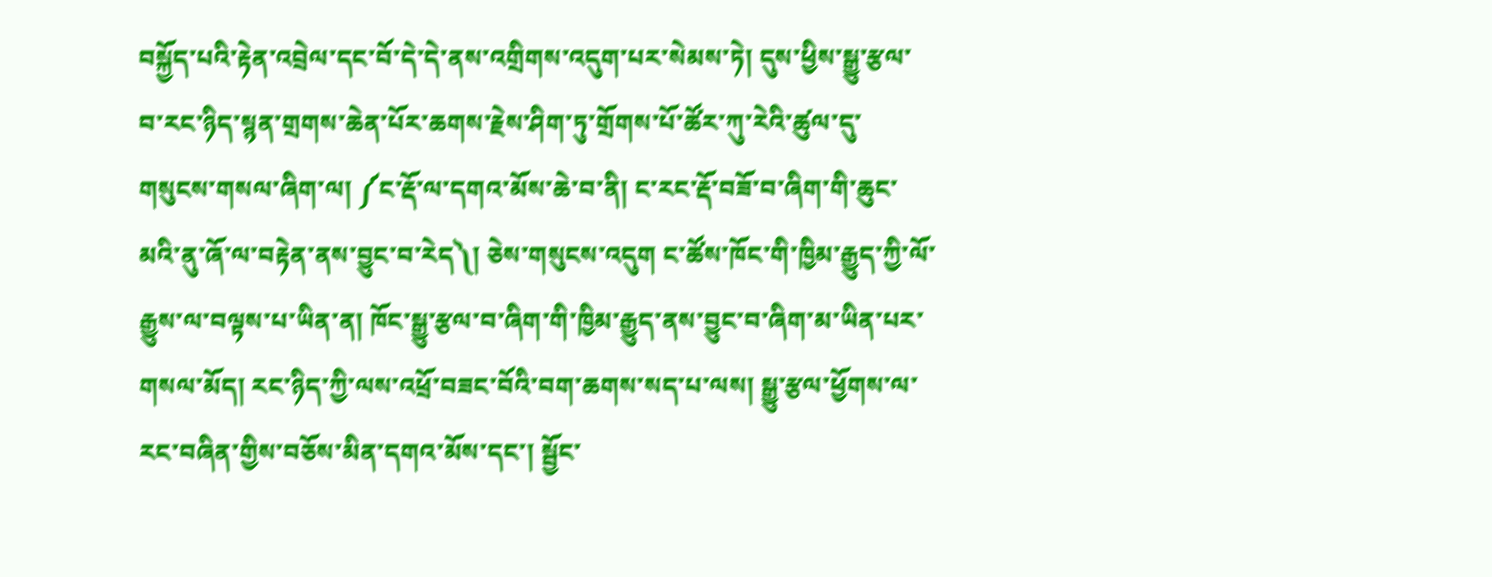བསྐྱོད་པའི་རྟེན་འབྲེལ་དང་བོ་དེ་དེ་ནས་འགྲིགས་འདུག་པར་སེམས་ཏེ། དུས་ཕྱིས་སྒྱུ་རྩལ་བ་རང་ཉིད་སྙན་གྲགས་ཆེན་པོར་ཆགས་རྗེས་ཤིག་ཏུ་གྲོགས་པོ་ཚོར་ཀུ་རེའི་ཚུལ་དུ་གསུངས་གསལ་ཞིག་ལ། ༼ང་རྡོ་ལ་དགའ་མོས་ཆེ་བ་ནི། ང་རང་རྡོ་བཟོ་བ་ཞིག་གི་ཆུང་མའི་ནུ་ཞོ་ལ་བརྟེན་ནས་བྱུང་བ་རེད༽། ཅེས་གསུངས་འདུག ང་ཚོས་ཁོང་གི་ཁྱིམ་རྒྱུད་ཀྱི་ལོ་རྒྱུས་ལ་བལྟས་པ་ཡིན་ན། ཁོང་སྒྱུ་རྩལ་བ་ཞིག་གི་ཁྱིམ་རྒྱུད་ནས་བྱུང་བ་ཞིག་མ་ཡིན་པར་གསལ་མོད། རང་ཉིད་ཀྱི་ལས་འཕྲོ་བཟང་བོའི་བག་ཆགས་སད་པ་ལས། སྒྱུ་རྩལ་ཕྱོགས་ལ་རང་བཞིན་གྱིས་བཅོས་མིན་དགའ་མོས་དང་། སྦྱོང་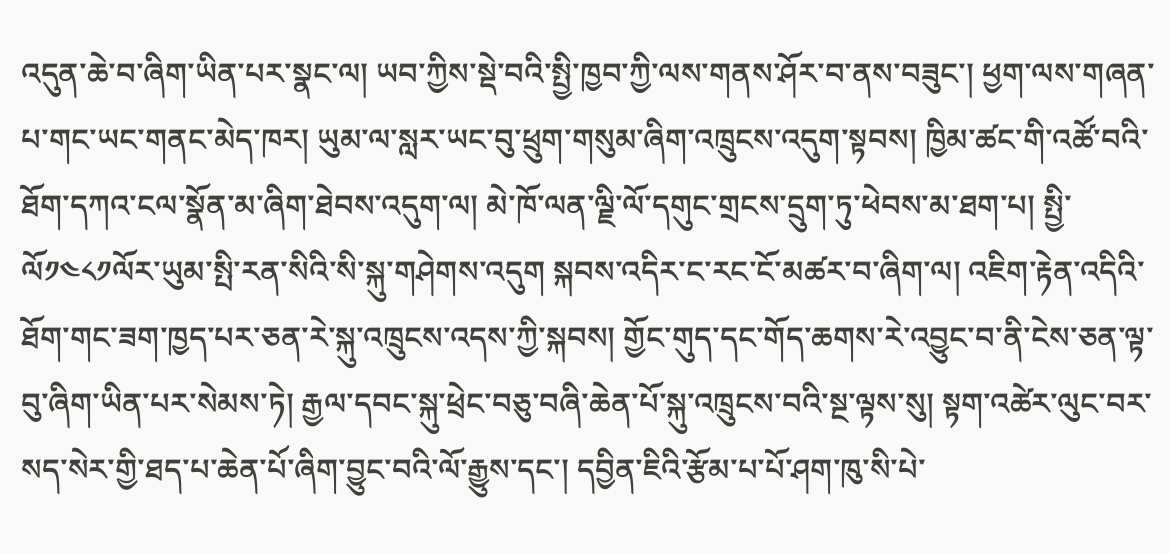འདུན་ཆེ་བ་ཞིག་ཡིན་པར་སྣང་ལ། ཡབ་ཀྱིས་སྡེ་བའི་སྤྱི་ཁྱབ་ཀྱི་ལས་གནས་ཤོར་བ་ནས་བཟུང་། ཕྱག་ལས་གཞན་པ་གང་ཡང་གནང་མེད་ཁར། ཡུམ་ལ་སླར་ཡང་བུ་ཕྲུག་གསུམ་ཞིག་འཁྲུངས་འདུག་སྟབས། ཁྱིམ་ཚང་གི་འཚོ་བའི་ཐོག་དཀའ་ངལ་སྣོན་མ་ཞིག་ཐེབས་འདུག་ལ། མེ་ཁོ་ལན་ལྗི་ལོ་དགུང་གྲངས་དྲུག་ཏུ་ཕེབས་མ་ཐག་པ། སྤྱི་ལོ༡༤༨༡ལོར་ཡུམ་སྤི་རན་སིའི་སི་སྐུ་གཤེགས་འདུག སྐབས་འདིར་ང་རང་ངོ་མཚར་བ་ཞིག་ལ། འཇིག་རྟེན་འདིའི་ཐོག་གང་ཟག་ཁྱད་པར་ཅན་རེ་སྐུ་འཁྲུངས་འདས་ཀྱི་སྐབས། གྱོང་གུད་དང་གོད་ཆགས་རེ་འབྱུང་བ་ནི་ངེས་ཅན་ལྟ་བུ་ཞིག་ཡིན་པར་སེམས་ཏེ། རྒྱལ་དབང་སྐུ་ཕྲེང་བཅུ་བཞི་ཆེན་པོ་སྐུ་འཁྲུངས་བའི་སྔ་ལྟས་སུ། སྟག་འཚེར་ལུང་བར་སད་སེར་གྱི་ཐད་པ་ཆེན་པོ་ཞིག་བྱུང་བའི་ལོ་རྒྱུས་དང་། དབྱིན་ཇིའི་རྩོམ་པ་པོ་ཤག་ཁུ་སི་པེ་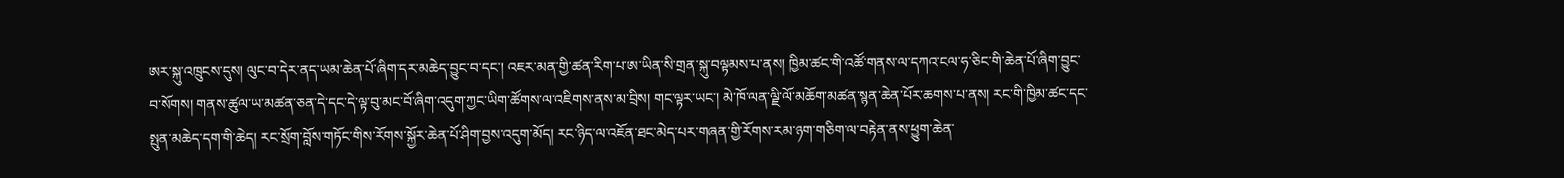ཨར་སྐུ་འཁྲུངས་དུས། ལུང་བ་དེར་ནད་ཡམ་ཆེན་པོ་ཞིག་དར་མཆེད་བྱུང་བ་དང་། འཇར་མན་གྱི་ཚན་རིག་པ་ཨ་ཡིན་སི་གྲན་སྐུ་བལྟམས་པ་ནས། ཁྱིམ་ཚང་གི་འཚོ་གནས་ལ་དཀའ་ངལ་ཧ་ཅིང་གི་ཆེན་པོ་ཞིག་བྱུང་བ་སོགས། གནས་ཚུལ་ཡ་མཚན་ཅན་དེ་དང་དེ་ལྟ་བུ་མང་བོ་ཞིག་འདུག་ཀྱང་ཡིག་ཚོགས་ལ་འཇིགས་ནས་མ་བྲིས། གང་ལྟར་ཡང་། མེ་ཁོ་ལན་ལྗི་ལོ་མཆོག་མཚན་སྙན་ཆེན་པོར་ཆགས་པ་ནས། རང་གི་ཁྱིམ་ཚང་དང་སྤུན་མཆེད་དག་གི་ཆེད། རང་སྲོག་བློས་གཏོང་གིས་རོགས་སྐྱོར་ཆེན་པོ་ཤིག་བྱས་འདུག་མོད། རང་ཉིད་ལ་འཇོན་ཐང་མེད་པར་གཞན་གྱི་རོགས་རམ་ཉག་གཅིག་ལ་བརྟེན་ནས་ཕྱུག་ཆེན་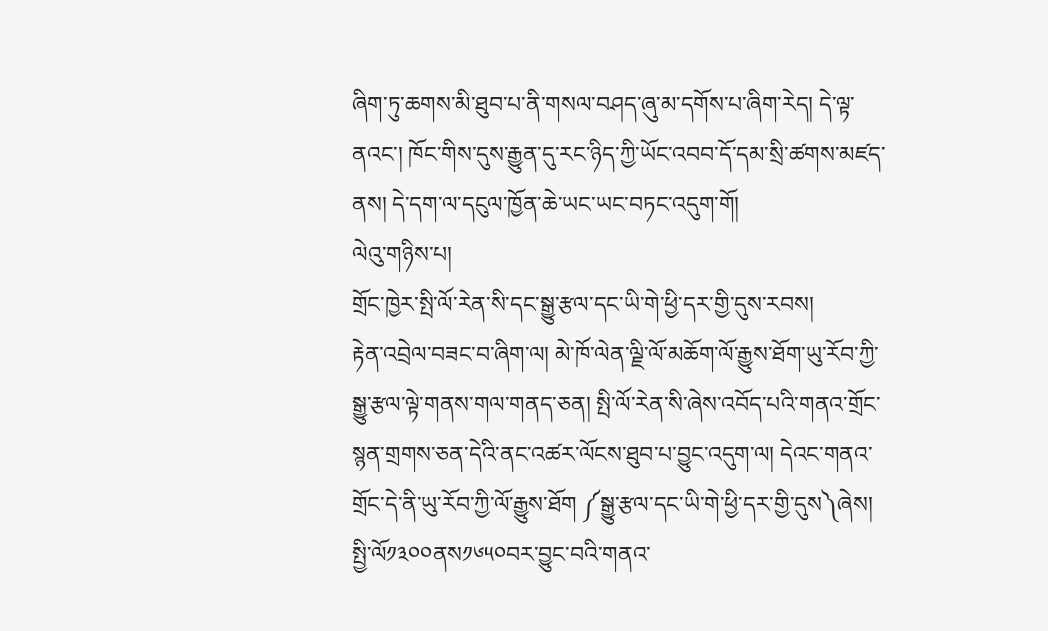ཞིག་ཏུ་ཆགས་མི་ཐུབ་པ་ནི་གསལ་བཤད་ཞུ་མ་དགོས་པ་ཞིག་རེད། དེ་ལྟ་ནའང་། ཁོང་གིས་དུས་རྒྱུན་དུ་རང་ཉིད་ཀྱི་ཡོང་འབབ་དོ་དམ་སྲི་ཚགས་མཛད་ནས། དེ་དག་ལ་དངུལ་ཁྱོན་ཆེ་ཡང་ཡང་བཏང་འདུག་གོ།
ལེའུ་གཉིས་པ།
གྲོང་ཁྱེར་སྤི་ལོ་རེན་སི་དང་སྒྱུ་རྩལ་དང་ཡི་གེ་ཕྱི་དར་གྱི་དུས་རབས།
རྟེན་འབྲེལ་བཟང་བ་ཞིག་ལ། མེ་ཁོ་ལེན་ལྗི་ལོ་མཆོག་ལོ་རྒྱུས་ཐོག་ཡུ་རོབ་ཀྱི་སྒྱུ་རྩལ་ལྟེ་གནས་གལ་གནད་ཅན། སྤི་ལོ་རེན་སི་ཞེས་འབོད་པའི་གནའ་གྲོང་སྙན་གྲགས་ཅན་དེའི་ནང་འཚར་ལོངས་ཐུབ་པ་བྱུང་འདུག་ལ། དེའང་གནའ་གྲོང་དེ་ནི་ཡུ་རོབ་ཀྱི་ལོ་རྒྱུས་ཐོག ༼སྒྱུ་རྩལ་དང་ཡི་གེ་ཕྱི་དར་གྱི་དུས༽ཞེས། སྤྱི་ལོ༡༣༠༠ནས༡༦༥༠བར་བྱུང་བའི་གནའ་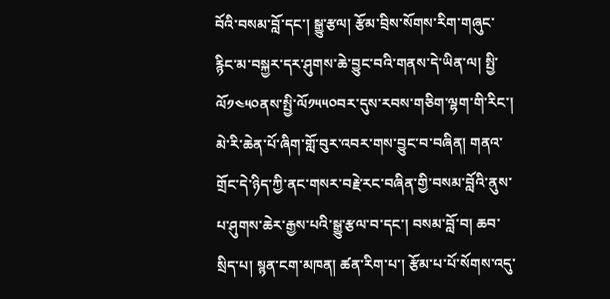བོའི་བསམ་བློ་དང་། སྒྱུ་རྩལ། རྩོམ་བྲིས་སོགས་རིག་གཞུང་རྙིང་མ་བསྐྱར་དར་ཤུགས་ཆེ་བྱུང་བའི་གནས་དེ་ཡིན་ལ། སྤྱི་ལོ༡༤༥༠ནས་སྤྱི་ལོ༡༥༥༠བར་དུས་རབས་གཅིག་ལྷག་གི་རིང་། མེ་རི་ཆེན་པོ་ཞིག་གློ་བུར་འབར་གས་བྱུང་བ་བཞིན། གནའ་གྲོང་དེ་ཉིད་ཀྱི་ནང་གསར་བརྗེ་རང་བཞིན་གྱི་བསམ་བློའི་ནུས་པ་ཤུགས་ཆེར་རྒྱས་པའི་སྒྱུ་རྩལ་བ་དང་། བསམ་བློ་བ། ཆབ་སྲིད་པ། སྙན་ངག་མཁན། ཚན་རིག་པ་། རྩོམ་པ་པོ་སོགས་འདུ་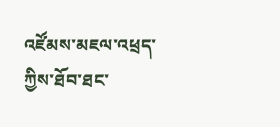འཛོམས་མཇལ་འཕྲད་ཀྱིས་ཐོབ་ཐང་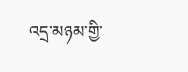འདྲ་མཉམ་གྱི་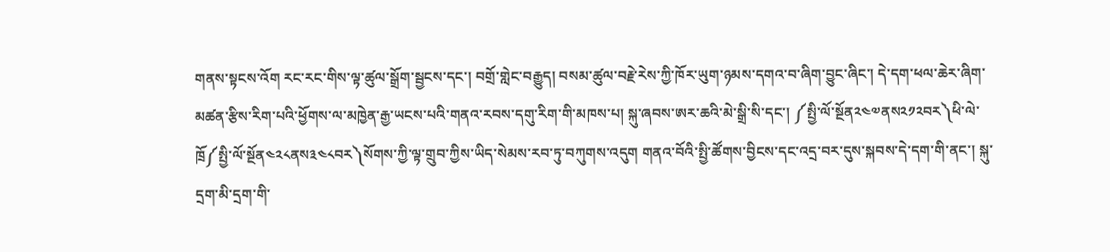གནས་སྟངས་འོག རང་རང་གིས་ལྟ་ཚུལ་སྒྲོག་སྦྱངས་དང་། བགྲོ་གླེང་བརྒྱུད། བསམ་ཚུལ་བརྗེ་རེས་ཀྱི་ཁོར་ཡུག་ཉམས་དགའ་བ་ཞིག་བྱུང་ཞིང་། དེ་དག་ཕལ་ཆེར་ཞིག་མཚན་རྩིས་རིག་པའི་ཕྱོགས་ལ་མཁྱེན་རྒྱ་ཡངས་པའི་གནའ་རབས་དགུ་རིག་གི་མཁས་པ། སྐུ་ཞབས་ཨར་ཆའི་མེ་སྒྲི་སི་དང་། ༼སྤྱི་ལོ་སྔོན༢༤༧ནས༢༡༢བར༽ཕི་ལེ་ཁྲོ༼སྤྱི་ལོ་སྔོན༤༢༨ནས༣༤༨བར༽སོགས་ཀྱི་ལྟ་གྲུབ་ཀྱིས་ཡིད་སེམས་རབ་ཏུ་བཀུགས་འདུག གནའ་བོའི་སྤྱི་ཚོགས་བྱིངས་དང་འདྲ་བར་དུས་སྐབས་དེ་དག་གི་ནང་། སྐུ་དྲག་མི་དྲག་གི་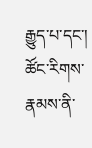རྒྱུད་པ་དང་། ཚོང་རིགས་རྣམས་ནི་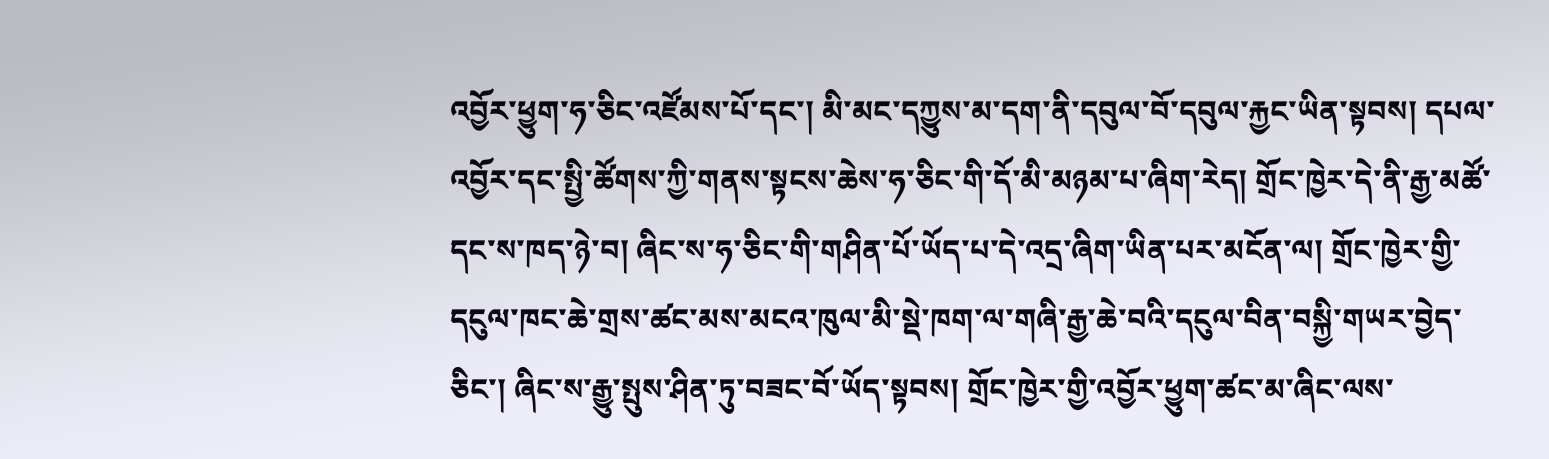འབྱོར་ཕྱུག་ཧ་ཅིང་འཛོམས་པོ་དང་། མི་མང་དཀྱུས་མ་དག་ནི་དབུལ་བོ་དབུལ་རྐྱང་ཡིན་སྟབས། དཔལ་འབྱོར་དང་སྤྱི་ཚོགས་ཀྱི་གནས་སྟངས་ཆེས་ཧ་ཅིང་གི་དོ་མི་མཉམ་པ་ཞིག་རེད། གྲོང་ཁྱེར་དེ་ནི་རྒྱ་མཚོ་དང་ས་ཁད་ཉེ་བ། ཞིང་ས་ཧ་ཅིང་གི་གཤིན་པོ་ཡོད་པ་དེ་འདྲ་ཞིག་ཡིན་པར་མངོན་ལ། གྲོང་ཁྱེར་གྱི་དངུལ་ཁང་ཆེ་གྲས་ཚང་མས་མངའ་ཁུལ་མི་སྡེ་ཁག་ལ་གཞི་རྒྱ་ཆེ་བའི་དངུལ་བིན་བསྐྱི་གཡར་བྱེད་ཅིང་། ཞིང་ས་རྒྱུ་སྤུས་ཤིན་ཏུ་བཟང་བོ་ཡོད་སྟབས། གྲོང་ཁྱེར་གྱི་འབྱོར་ཕྱུག་ཚང་མ་ཞིང་ལས་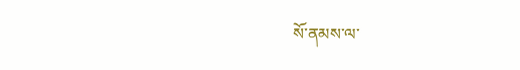སོ་ནམས་ལ་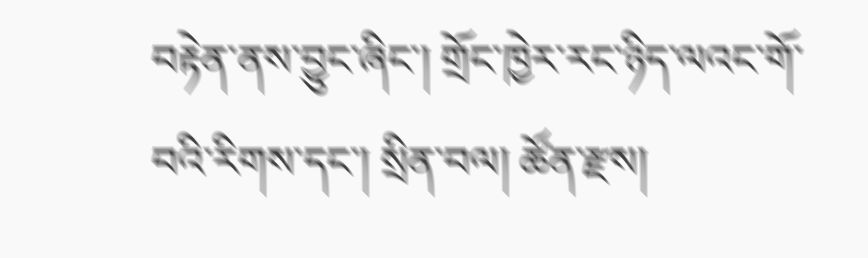བརྟེན་ནས་བྱུང་ཞིང་། གྲོང་ཁྱེར་རང་ཉིད་ལའང་གོ་བའི་རིགས་དང་། སྲིན་བལ། ཚོན་རྫས།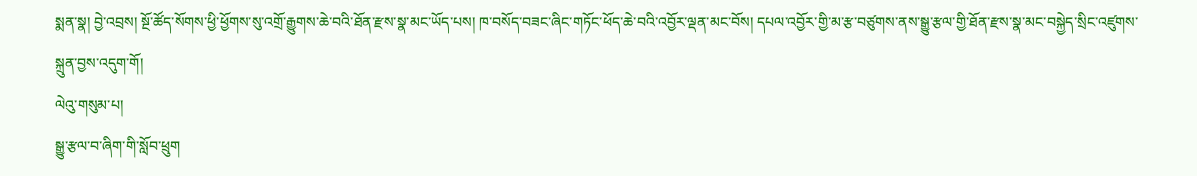སྨན་སྣ། བྱེ་འབྲས། སྔོ་ཚོད་སོགས་ཕྱི་ཕྱོགས་སུ་འགྲོ་རྒྱུགས་ཆེ་བའི་ཐོན་རྫས་སྣ་མང་ཡོད་པས། ཁ་བསོད་བཟང་ཞིང་གཏོང་ཕོད་ཆེ་བའི་འབྱོར་ལྡན་མང་བོས། དཔལ་འབྱོར་གྱི་མ་རྩ་བཙུགས་ནས་སྒྱུ་རྩལ་གྱི་ཐོན་རྫས་སྣ་མང་བསྐྱེད་སྲིང་འཛུགས་སྐྲུན་བྱས་འདུག་གོ།
ལེའུ་གསུམ་པ།
སྒྱུ་རྩལ་བ་ཞིག་གི་སློབ་ཕྲུག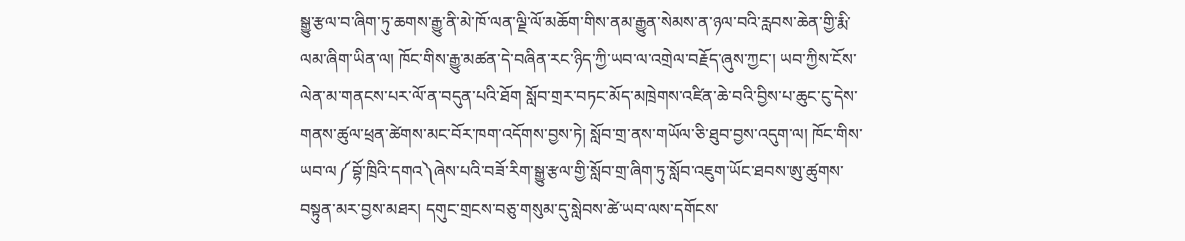སྒྱུ་རྩལ་བ་ཞིག་ཏུ་ཆགས་རྒྱུ་ནི་མེ་ཁོ་ལན་ལྗི་ལོ་མཆོག་གིས་ནམ་རྒྱུན་སེམས་ན་ཉལ་བའི་རླབས་ཆེན་གྱི་རྨི་ལམ་ཞིག་ཡིན་ལ། ཁོང་གིས་རྒྱུ་མཚན་དེ་བཞིན་རང་ཉིད་ཀྱི་ཡབ་ལ་འགྲེལ་བརྗོད་ཞུས་ཀྱང་། ཡབ་ཀྱིས་ངོས་ལེན་མ་གནངས་པར་ལོ་ན་བདུན་པའི་ཐོག སློབ་གྲར་བཏང་མོད་མཁྲེགས་འཛིན་ཆེ་བའི་བྱིས་པ་ཆུང་ངུ་དེས་གནས་ཚུལ་ཕྲན་ཚེགས་མང་བོར་ཁག་འདོགས་བྱས་ཏེ། སློབ་གྲ་ནས་གཡོལ་ཅི་ཐུབ་བྱས་འདུག་ལ། ཁོང་གིས་ཡབ་ལ༼བྷོ་ཁྲིའི་དགའ༽ཞེས་པའི་བཟོ་རིག་སྒྱུ་རྩལ་གྱི་སློབ་གྲ་ཞིག་ཏུ་སློབ་འཇུག་ཡོང་ཐབས་ཨུ་ཚུགས་བསྟུན་མར་བྱས་མཐར། དགུང་གྲངས་བཅུ་གསུམ་དུ་སླེབས་ཚེ་ཡབ་ལས་དགོངས་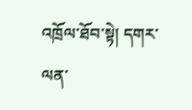འཁྲོལ་ཐོབ་སྟེ། དགར་ལན་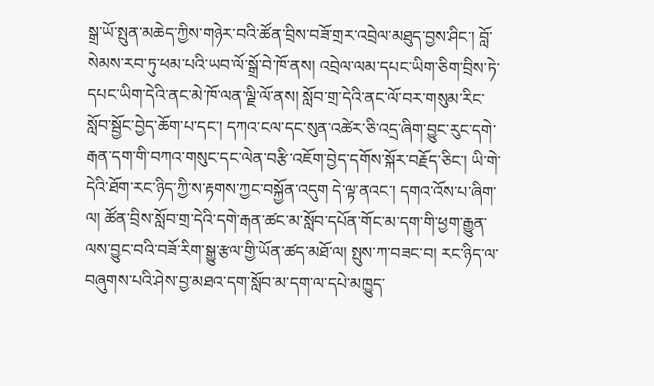སྒྲ་ཡོ་སྤུན་མཆེད་ཀྱིས་གཉེར་བའི་ཚོན་བྲིས་བཟོ་གྲར་འབྲེལ་མཐུད་བྱས་ཤིང་། བློ་སེམས་རབ་ཏུ་ཕམ་པའི་ཡབ་ལོ་སྒྲོ་བེ་ཁོ་ནས། འབྲེལ་ལམ་དཔང་ཡིག་ཅིག་བྲིས་ཏེ་དཔང་ཡིག་དེའི་ནང་མེ་ཁོ་ལན་ལྗི་ལོ་ནས། སློབ་གྲ་དེའི་ནང་ལོ་བར་གསུམ་རིང་སློབ་སྦྱོང་བྱེད་ཆོག་པ་དང་། དཀའ་ངལ་དང་སུན་འཚེར་ཅི་འདྲ་ཞིག་བྱུང་རུང་དགེ་རྒན་དག་གི་བཀའ་གསུང་དང་ལེན་བརྩི་འཇོག་བྱེད་དགོས་སྐོར་བརྗོད་ཅིང་། ཡི་གེ་དེའི་ཐོག་རང་ཉིད་ཀྱི་ས་རྟགས་ཀྱང་བསྐྱོན་འདུག དེ་ལྟ་ནའང་། དགའ་འོས་པ་ཞིག་ལ། ཚོན་བྲིས་སློབ་གྲ་དེའི་དགེ་རྒན་ཚང་མ་སློབ་དཔོན་གོང་མ་དག་གི་ཕྱག་རྒྱུན་ལས་བྱུང་བའི་བཟོ་རིག་སྒྱུ་རྩལ་གྱི་ཡོན་ཚད་མཐོ་ལ། སྤུས་ཀ་བཟང་བ། རང་ཉིད་ལ་བཞུགས་པའི་ཤེས་བྱ་མཐའ་དག་སློབ་མ་དག་ལ་དཔེ་མཁྱུད་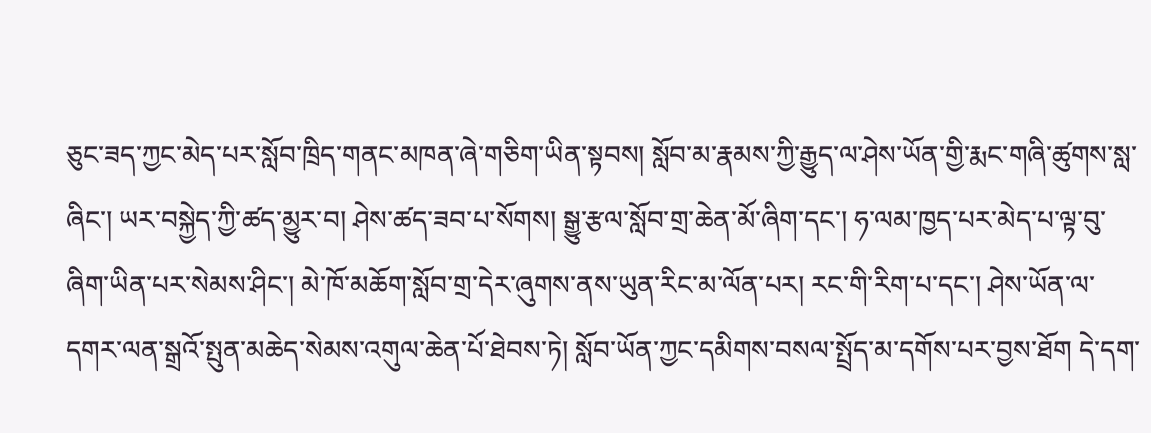ཅུང་ཟད་ཀྱང་མེད་པར་སློབ་ཁྲིད་གནང་མཁན་ཞེ་གཅིག་ཡིན་སྟབས། སློབ་མ་རྣམས་ཀྱི་རྒྱུད་ལ་ཤེས་ཡོན་གྱི་རྨང་གཞི་ཚུགས་སླ་ཞིང་། ཡར་བསྐྱེད་ཀྱི་ཚད་མྱུར་བ། ཤེས་ཚད་ཟབ་པ་སོགས། སྒྱུ་རྩལ་སློབ་གྲ་ཆེན་མོ་ཞིག་དང་། ཧ་ལམ་ཁྱད་པར་མེད་པ་ལྟ་བུ་ཞིག་ཡིན་པར་སེམས་ཤིང་། མེ་ཁོ་མཆོག་སློབ་གྲ་དེར་ཞུགས་ནས་ཡུན་རིང་མ་ལོན་པར། རང་གི་རིག་པ་དང་། ཤེས་ཡོན་ལ་དགར་ལན་སྒྲའོ་སྤུན་མཆེད་སེམས་འགུལ་ཆེན་པོ་ཐེབས་ཏེ། སློབ་ཡོན་ཀྱང་དམིགས་བསལ་སྤྲོད་མ་དགོས་པར་བྱས་ཐོག དེ་དག་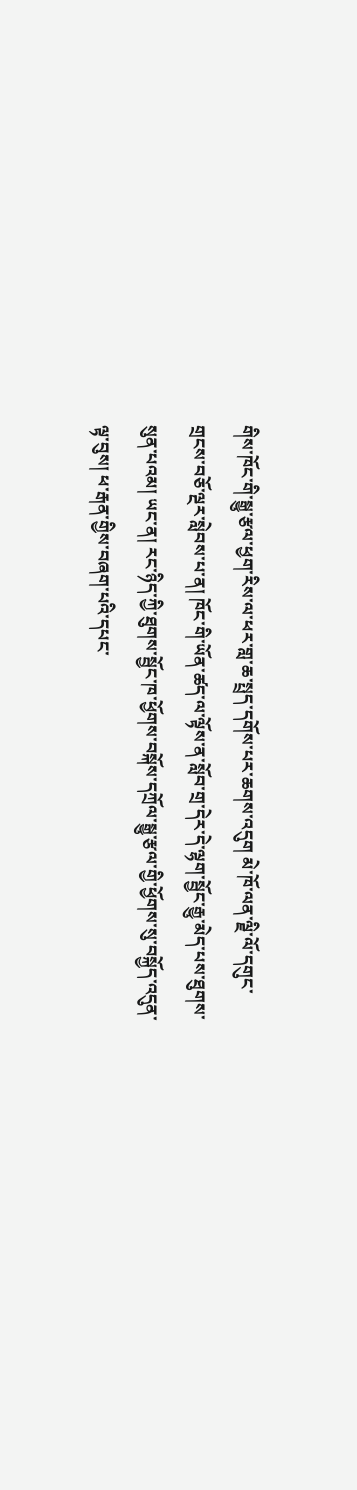གིས་ཁོང་གི་སྒྱུ་རྩལ་ཕྱག་རིས་ལ་ཕར་གླ་ཆ་སྤྲད་དགོས་པར་ཆགས་འདུག མེ་ཁོ་ལན་ལྗི་ལོ་དགུང་གྲངས་བཅོ་ལྔར་སླེབས་པ་ན། ཁོང་གི་ཡོན་ཚད་ལ་ལྟོས་ན་སློབ་གྲ་དེར་དེ་ལྷག་སྦྱོང་རྒྱུ་མེད་པས་ཐུགས་སུན་པའམ། ཡང་ན། རང་ཉིད་ཀྱི་ཐུགས་སྦྱོང་ཁ་ཕྱོགས་བསྐོས་དཀྲོལ་སྒྱུ་རྩལ་གྱི་ཕྱོགས་སུ་བསྐྱོད་འདུན་ལྟ་བུས། ཕ་རྒན་གྱིས་བཞག་པའི་དཔང་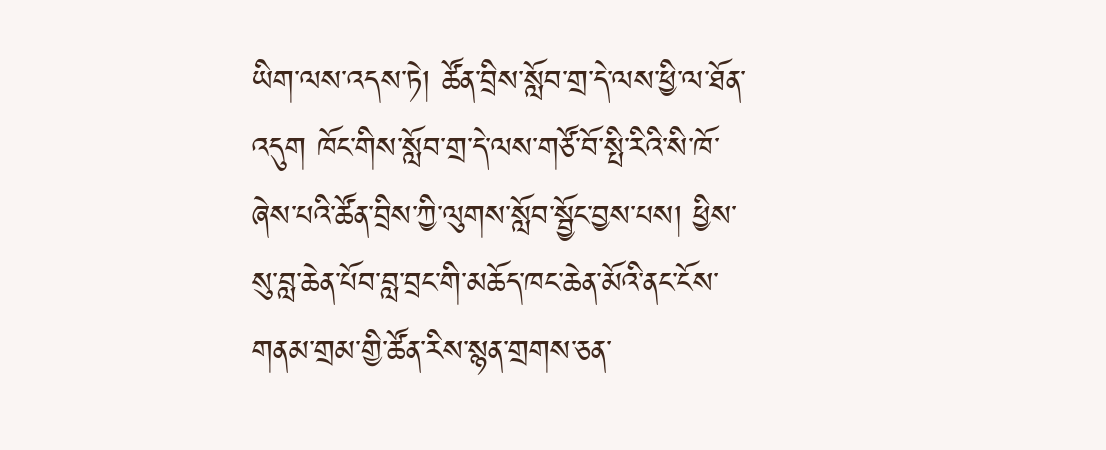ཡིག་ལས་འདས་ཏེ། ཚོན་བྲིས་སློབ་གྲ་དེ་ལས་ཕྱི་ལ་ཐོན་འདུག ཁོང་གིས་སློབ་གྲ་དེ་ལས་གཙོ་བོ་སྤི་རིའི་སི་ཁོ་ཞེས་པའི་ཚོན་བྲིས་ཀྱི་ལུགས་སློབ་སྦྱོང་བྱས་པས། ཕྱིས་སུ་བླ་ཆེན་པོབ་བླ་བྲང་གི་མཆོད་ཁང་ཆེན་མོའི་ནང་ངོས་གནམ་གྲམ་གྱི་ཚོན་རིས་སྙན་གྲགས་ཅན་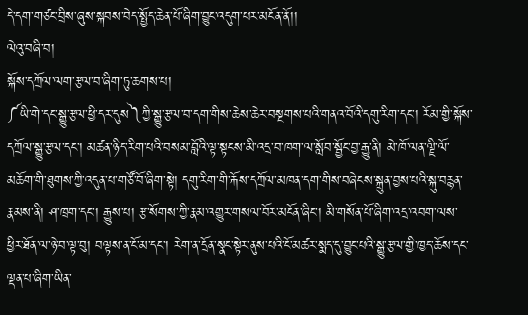དེ་དག་གཙང་བྲིས་ཞུས་སྐབས་བེད་སྤྱོད་ཆེན་པོ་ཞིག་བྱུང་འདུག་པར་མངོན་ནོ།།
ལེའུ་བཞི་བ།
སྐོས་དཀྲོལ་ལག་རྩལ་བ་ཞིག་ཏུ་ཆགས་པ།
༼ཡི་གེ་དང་སྒྱུ་རྩལ་ཕྱི་དར་དུས༽ཀྱི་སྒྱུ་རྩལ་བ་དག་གིས་ཆེས་ཆེར་བསྔགས་པའི་གནའ་བོའི་དགུ་རིག་དང་། རོམ་གྱི་སྐོས་དཀྲོལ་སྒྱུ་རྩལ་དང་། མཚན་ཉིད་རིག་པའི་བསམ་བློའི་ལྟ་སྟངས་མི་འདྲ་བ་ཁག་ལ་སློབ་སྦྱོང་བྱ་རྒྱུ་ནི། མེ་ཁོ་ལན་ལྗི་ལོ་མཆོག་གི་ཐུགས་ཀྱི་འདུན་པ་གཙོ་བོ་ཞིག་སྟེ། དགུ་རིག་གི་རྐོས་དཀྲོལ་མཁན་དག་གིས་བཞེངས་སྐྲུན་བྱས་པའི་སྐུ་བརྙན་རྣམས་ནི། ཤ་ཁྲག་དང་། རྒྱུས་པ། རྩ་སོགས་ཀྱི་རྣམ་འགྱུར་གསལ་བོར་མངོན་ཞིང་། མི་གསོན་པོ་ཞིག་འདྲ་འབག་ལས་ཕྱིར་ཐོན་ལ་ཉེ་བ་ལྟ་བུ། བལྟས་ན་ངོ་མ་དང་། རེག་ན་དྲོན་སྣང་སྟེར་ནུས་པའི་ངོ་མཚར་སྨད་དུ་བྱུང་པའི་སྒྱུ་རྩལ་གྱི་ཁྱད་ཆོས་དང་ལྡན་པ་ཞིག་ཡིན་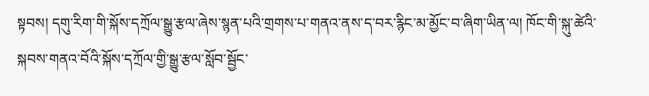སྟབས། དགུ་རིག་གི་སྐོས་དཀྲོལ་སྒྱུ་རྩལ་ཞེས་སྙན་པའི་གྲགས་པ་གནའ་ནས་ད་བར་རྙིང་མ་མྱོང་བ་ཞིག་ཡིན་ལ། ཁོང་གི་སྐུ་ཚེའི་སྐབས་གནའ་བོའི་སྐོས་དཀྲོལ་གྱི་སྒྱུ་རྩལ་སློབ་སྦྱོང་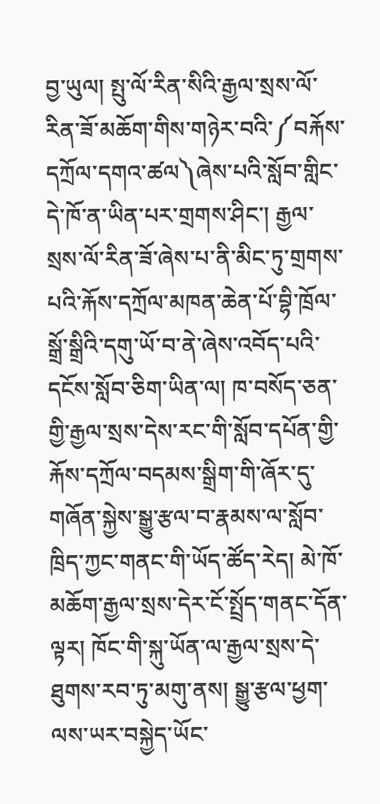བྱ་ཡུལ། སྤུ་ལོ་རིན་སིའི་རྒྱལ་སྲས་ལོ་རིན་ཟོ་མཆོག་གིས་གཉེར་བའི་༼བརྐོས་དཀྲོལ་དགའ་ཚལ༽ཞེས་པའི་སློབ་གླིང་དེ་ཁོ་ན་ཡིན་པར་གྲགས་ཤིང་། རྒྱལ་སྲས་ལོ་རིན་ཟོ་ཞེས་པ་ནི་མིང་ཏུ་གྲགས་པའི་རྐོས་དཀྲོལ་མཁན་ཆེན་པོ་བྷི་ཁྲོལ་སྒྲོ་སྒྲིའི་དགུ་ཡོ་བ་ནེ་ཞེས་འབོད་པའི་དངོས་སློབ་ཅིག་ཡིན་ལ། ཁ་བསོད་ཅན་གྱི་རྒྱལ་སྲས་དེས་རང་གི་སློབ་དཔོན་གྱི་རྐོས་དཀྲོལ་བདམས་སྒྲིག་གི་ཞོར་དུ་གཞོན་སྐྱེས་སྒྱུ་རྩལ་བ་རྣམས་ལ་སློབ་ཁྲིད་ཀྱང་གནང་གི་ཡོད་ཚོད་རེད། མེ་ཁོ་མཆོག་རྒྱལ་སྲས་དེར་ངོ་སྤྲོད་གནང་དོན་ལྟར། ཁོང་གི་སྐུ་ཡོན་ལ་རྒྱལ་སྲས་དེ་ཐུགས་རབ་ཏུ་མགུ་ནས། སྒྱུ་རྩལ་ཕྱག་ལས་ཡར་བསྐྱེད་ཡོང་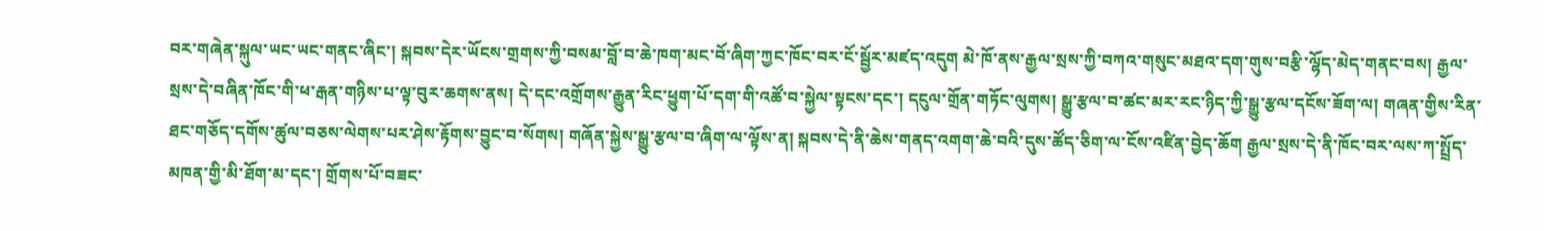བར་གཞེན་སྐུལ་ཡང་ཡང་གནང་ཞིང་། སྐབས་དེར་ཡོངས་གྲགས་ཀྱི་བསམ་བློ་བ་ཆེ་ཁག་མང་བོ་ཞིག་ཀྱང་ཁོང་བར་ངོ་སྦྱོར་མཛད་འདུག མེ་ཁོ་ནས་རྒྱལ་སྲས་ཀྱི་བཀའ་གསུང་མཐའ་དག་གུས་བརྩི་ལྷོད་མེད་གནང་བས། རྒྱལ་སྲས་དེ་བཞིན་ཁོང་གི་ཕ་རྒན་གཉིས་པ་ལྟ་བུར་ཆགས་ནས། དེ་དང་འགྲོགས་རྒྱུན་རིང་ཕྱུག་པོ་དག་གི་འཚོ་བ་སྐྱེལ་སྟངས་དང་། དངུལ་གྲོན་གཏོང་ལུགས། སྒྱུ་རྩལ་བ་ཚང་མར་རང་ཉིད་ཀྱི་སྒྱུ་རྩལ་དངོས་ཟོག་ལ། གཞན་གྱིས་རིན་ཐང་གཅོད་དགོས་ཚུལ་བཅས་ལེགས་པར་ཤེས་རྟོགས་བྱུང་བ་སོགས། གཞོན་སྐྱེས་སྒྱུ་རྩལ་བ་ཞིག་ལ་ལྟོས་ན། སྐབས་དེ་ནི་ཆེས་གནད་འགག་ཆེ་བའི་དུས་ཚོད་ཅིག་ལ་ངོས་འཛིན་བྱེད་ཆོག རྒྱལ་སྲས་དེ་ནི་ཁོང་བར་ལས་ཀ་སྤྲོད་མཁན་གྱི་མི་ཐོག་མ་དང་། གྲོགས་པོ་བཟང་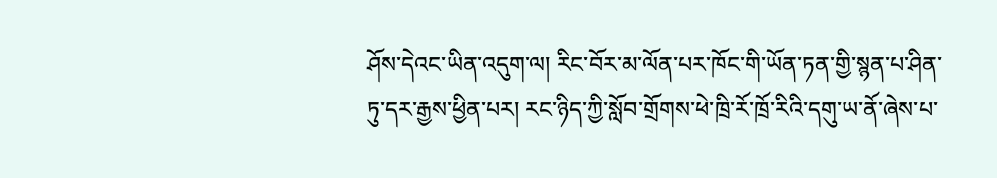ཤོས་དེའང་ཡིན་འདུག་ལ། རིང་བོར་མ་ལོན་པར་ཁོང་གི་ཡོན་ཏན་གྱི་སྙན་པ་ཤིན་ཏུ་དར་རྒྱས་ཕྱིན་པར། རང་ཉིད་ཀྱི་སློབ་གྲོགས་ཕེ་ཁྲི་རོ་ཁྲོ་རིའི་དགུ་ཡ་ནོ་ཞེས་པ་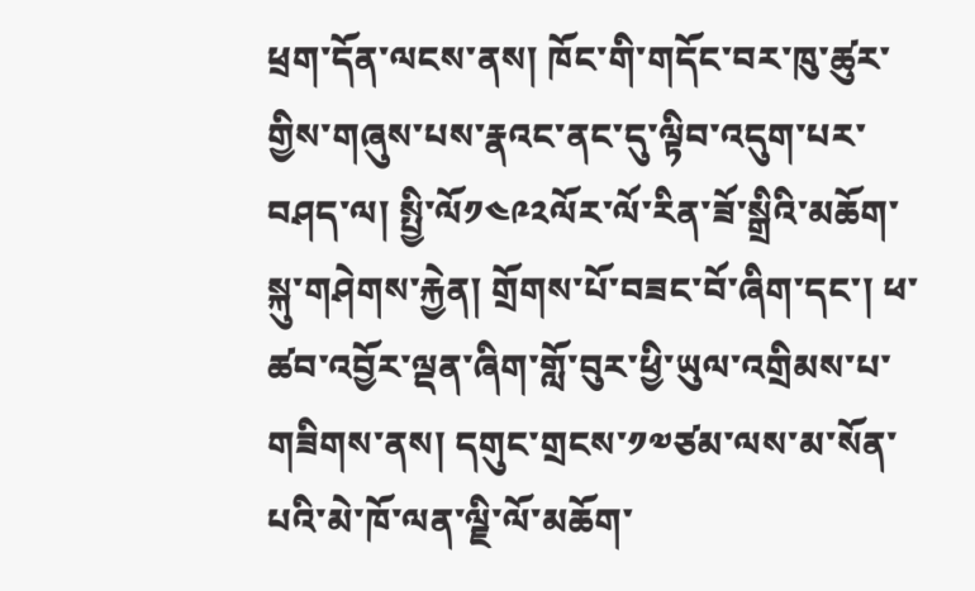ཕྲག་དོན་ལངས་ནས། ཁོང་གི་གདོང་བར་ཁུ་ཚུར་གྱིས་གཞུས་པས་རྣའང་ནང་དུ་ལྟིབ་འདུག་པར་བཤད་ལ། སྤྱི་ལོ༡༤༩༢ལོར་ལོ་རིན་ཟོ་སྒྲིའི་མཆོག་སྐུ་གཤེགས་རྐྱེན། གྲོགས་པོ་བཟང་བོ་ཞིག་དང་། ཕ་ཚབ་འབྱོར་ལྡན་ཞིག་གློ་བུར་ཕྱི་ཡུལ་འགྲིམས་པ་གཟིགས་ནས། དགུང་གྲངས་༡༧ཙམ་ལས་མ་སོན་པའི་མེ་ཁོ་ལན་ལྗི་ལོ་མཆོག་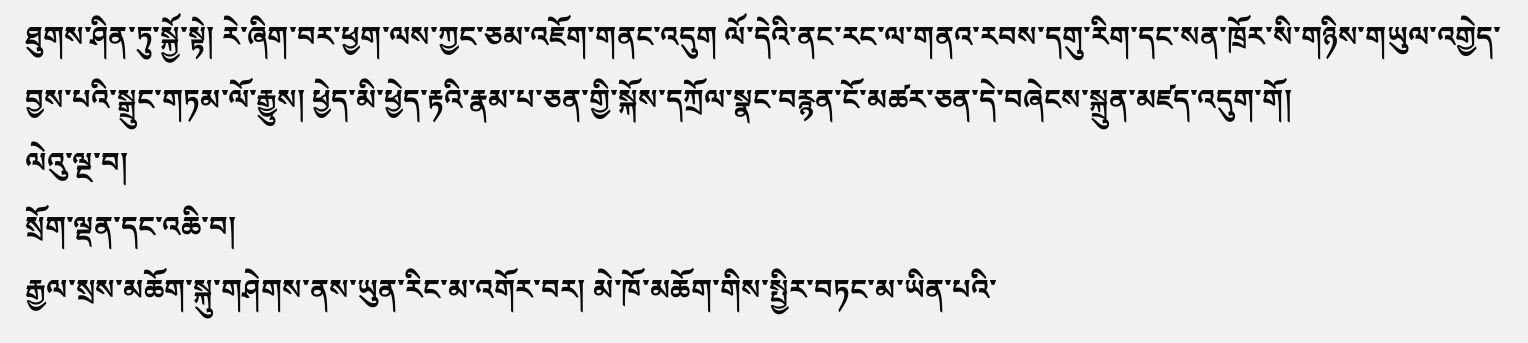ཐུགས་ཤིན་ཏུ་སྐྱོ་སྟེ། རེ་ཞིག་བར་ཕྱག་ལས་ཀྱང་ཅམ་འཇོག་གནང་འདུག ལོ་དེའི་ནང་རང་ལ་གནའ་རབས་དགུ་རིག་དང་སན་ཁྲོར་སི་གཉིས་གཡུལ་འགྱེད་བྱས་པའི་སྒྲུང་གཏམ་ལོ་རྒྱུས། ཕྱེད་མི་ཕྱེད་རྟའི་རྣམ་པ་ཅན་གྱི་སྐོས་དཀྲོལ་སྣང་བརྙན་ངོ་མཚར་ཅན་དེ་བཞེངས་སྐྲུན་མཛད་འདུག་གོ།
ལེའུ་ལྔ་བ།
སྲོག་ལྡན་དང་འཆི་བ།
རྒྱལ་སྲས་མཆོག་སྐུ་གཤེགས་ནས་ཡུན་རིང་མ་འགོར་བར། མེ་ཁོ་མཆོག་གིས་སྤྱིར་བཏང་མ་ཡིན་པའི་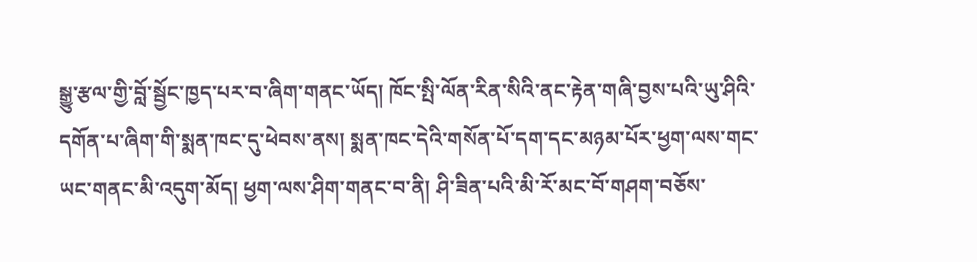སྒྱུ་རྩལ་གྱི་བློ་སྦྱོང་ཁྱད་པར་བ་ཞིག་གནང་ཡོད། ཁོང་སྤི་ལོན་རིན་སིའི་ནང་རྟེན་གཞི་བྱས་པའི་ཡུ་ཤིའི་དགོན་པ་ཞིག་གི་སྨན་ཁང་དུ་ཕེབས་ནས། སྨན་ཁང་དེའི་གསོན་པོ་དག་དང་མཉམ་པོར་ཕྱག་ལས་གང་ཡང་གནང་མི་འདུག་མོད། ཕྱག་ལས་ཤིག་གནང་བ་ནི། ཤི་ཟིན་པའི་མི་རོ་མང་བོ་གཤག་བཅོས་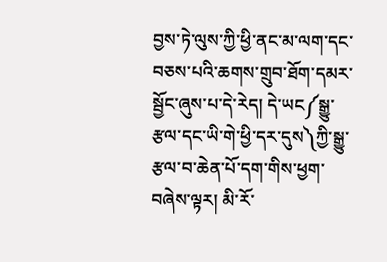བྱས་ཏེ་ལུས་ཀྱི་ཕྱི་ནང་མ་ལག་དང་བཅས་པའི་ཆགས་གྲུབ་ཐོག་དམར་སྦྱོང་ཞུས་པ་དེ་རེད། དེ་ཡང༼སྒྱུ་རྩལ་དང་ཡི་གེ་ཕྱི་དར་དུས༽ཀྱི་སྒྱུ་རྩལ་བ་ཆེན་པོ་དག་གིས་ཕྱག་བཞེས་ལྟར། མི་རོ་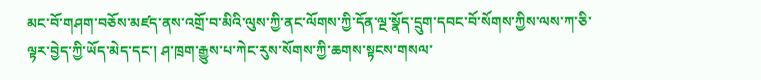མང་བོ་གཤག་བཅོས་མཛད་ནས་འགྲོ་བ་མིའི་ལུས་ཀྱི་ནང་ལོགས་ཀྱི་དོན་ལྔ་སྣོད་དྲུག་དབང་བོ་སོགས་ཀྱིས་ལས་ཀ་ཅི་ལྟར་བྱེད་ཀྱི་ཡོད་མེད་དང་། ཤ་ཁྲག་རྒྱུས་པ་ཀེང་རུས་སོགས་ཀྱི་ཆགས་སྟངས་གསལ་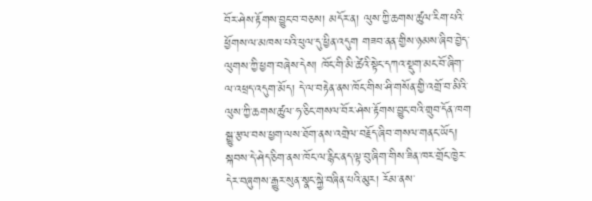བོར་ཤེས་རྟོགས་བྱུང་བ་བཅས། མདོར་ན། ལུས་ཀྱི་ཆགས་ཚུལ་རིག་པའི་ཕྱོགས་ལ་མཁས་པའི་ཕུལ་དུ་ཕྱིན་འདུག གཟབ་ནན་གྱིས་ཉམས་ཞིབ་བྱེད་ལུགས་ཀྱི་ཕྱག་བཞེས་དེས། ཁོང་གི་མི་ཚེའི་སྟེང་དཀའ་སྡུག་མང་བོ་ཞིག་ལ་འཕྲད་འདུག་མོད། དེ་ལ་བརྟེན་ནས་ཁོང་གིས་ཤི་གསོན་གྱི་འགྲོ་བ་མིའི་ལུས་ཀྱི་ཆགས་ཚུལ་ཧ་ཅིང་གསལ་བོར་ཤེས་རྟོགས་བྱུང་བའི་གྲུབ་དོན་ཁག སྒྱུ་རྩལ་བས་ཕྱག་ལས་ཐོག་ནས་འགྲེལ་བརྗོད་ཞིབ་གསལ་གནང་ཡོད། སྐབས་དེ་ཤེད་ཅིག་ནས་ཁོང་ལ་རྙིང་ནད་ལྟ་བུ་ཞིག་གིས་ཟིན་ཁར་གྲོང་ཁྱེར་དེར་བཞུགས་རྒྱུར་སུན་སྣང་སྐྱེ་བཞིན་པའི་མུར། རོམ་ནས་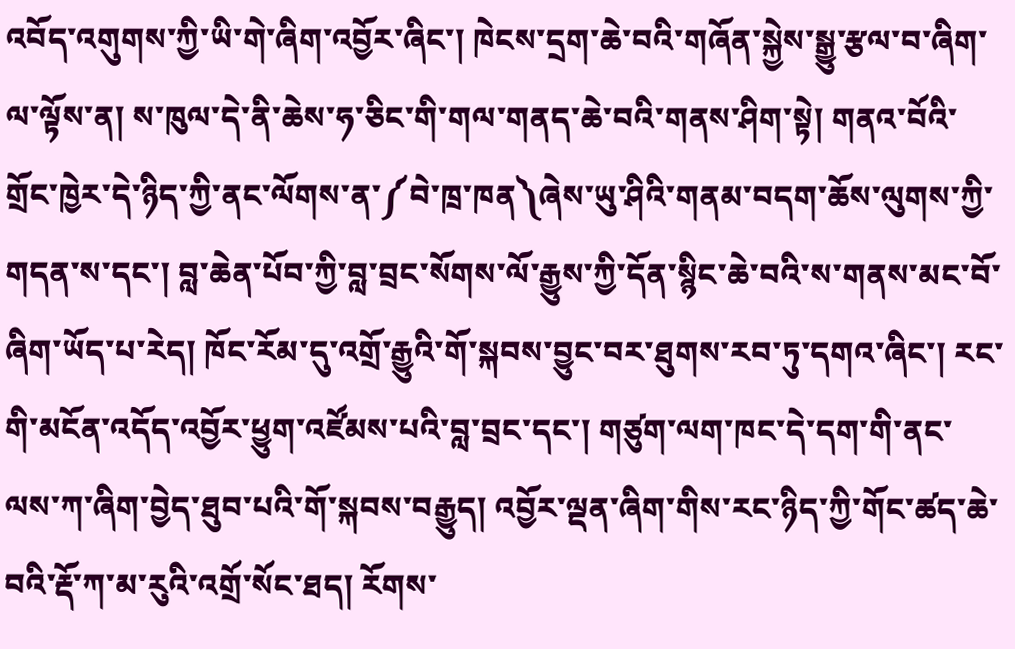འབོད་འགུགས་ཀྱི་ཡི་གེ་ཞིག་འབྱོར་ཞིང་། ཁེངས་དྲག་ཆེ་བའི་གཞོན་སྐྱེས་སྒྱུ་རྩལ་བ་ཞིག་ལ་ལྟོས་ན། ས་ཁུལ་དེ་ནི་ཆེས་ཧ་ཅིང་གི་གལ་གནད་ཆེ་བའི་གནས་ཤིག་སྟེ། གནའ་བོའི་གྲོང་ཁྱེར་དེ་ཉིད་ཀྱི་ནང་ལོགས་ན་༼བེ་ཁྲ་ཁན༽ཞེས་ཡུ་ཤིའི་གནམ་བདག་ཆོས་ལུགས་ཀྱི་གདན་ས་དང་། བླ་ཆེན་པོབ་ཀྱི་བླ་བྲང་སོགས་ལོ་རྒྱུས་ཀྱི་དོན་སྙིང་ཆེ་བའི་ས་གནས་མང་བོ་ཞིག་ཡོད་པ་རེད། ཁོང་རོམ་དུ་འགྲོ་རྒྱུའི་གོ་སྐབས་བྱུང་བར་ཐུགས་རབ་ཏུ་དགའ་ཞིང་། རང་གི་མངོན་འདོད་འབྱོར་ཕྱུག་འཛོམས་པའི་བླ་བྲང་དང་། གཙུག་ལག་ཁང་དེ་དག་གི་ནང་ལས་ཀ་ཞིག་བྱེད་ཐུབ་པའི་གོ་སྐབས་བརྒྱུད། འབྱོར་ལྡན་ཞིག་གིས་རང་ཉིད་ཀྱི་གོང་ཚད་ཆེ་བའི་རྡོ་ཀ་མ་རུའི་འགྲོ་སོང་ཐད། རོགས་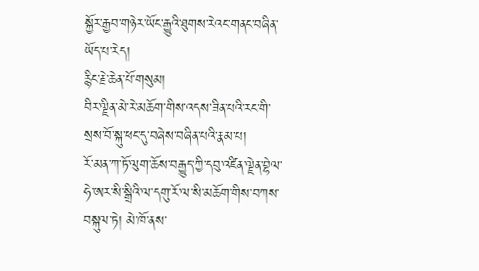སྐྱོར་རྒྱབ་གཉེར་ཡོང་རྒྱུའི་ཐུགས་རེའང་གནང་བཞིན་ཡོད་པ་རེད།
རྙིང་རྗེ་ཆེན་པོ་གསུམ།
བིར་ལྗིན་མེ་རེ་མཆོག་གིས་འདས་ཟིན་པའི་རང་གི་སྲས་བོ་སྐུ་ཕང་དུ་བཞེས་བཞིན་པའི་རྣམ་པ།
རོ་མན་ཀ་ཏོ་ལུག་ཆོས་བརྒྱུད་ཀྱི་དབུ་འཛིན་ལྗེན་བྷེལ་ཧེ་ཨར་སི་སྒྲིའི་ལ་དགུ་རོ་ལ་སི་མཆོག་གིས་བཀས་བསྐུལ་ཏེ། མེ་ཁོ་ནས་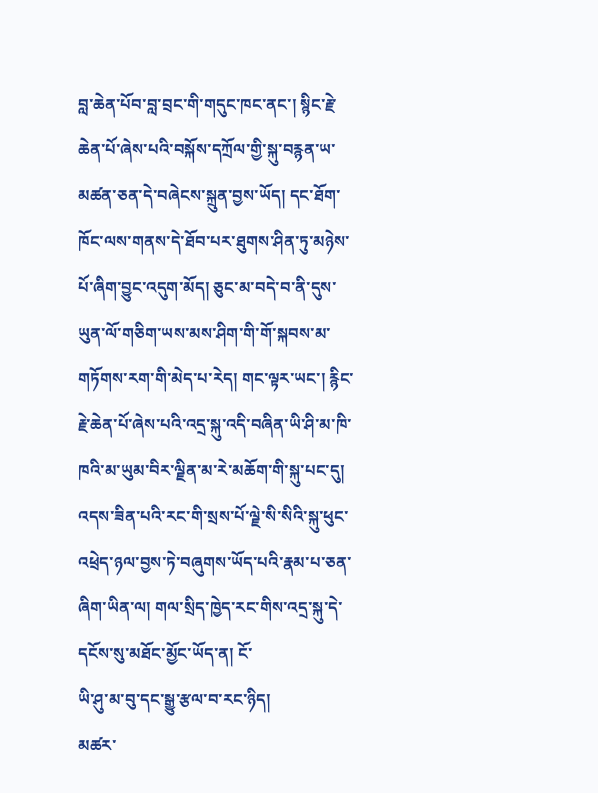བླ་ཆེན་པོབ་བླ་བྲང་གི་གདུང་ཁང་ནང་། སྙིང་རྗེ་ཆེན་པོ་ཞེས་པའི་བསྐོས་དཀྲོལ་གྱི་སྐུ་བརྙན་ཡ་མཚན་ཅན་དེ་བཞེངས་སྐྲུན་བྱས་ཡོད། དང་ཐོག་ཁོང་ལས་གནས་དེ་ཐོབ་པར་ཐུགས་ཤིན་ཏུ་མཉེས་པོ་ཞིག་བྱུང་འདུག་མོད། ཅུང་མ་བདེ་བ་ནི་དུས་ཡུན་ལོ་གཅིག་ཡས་མས་ཤིག་གི་གོ་སྐབས་མ་གཏོགས་རག་གི་མེད་པ་རེད། གང་ལྟར་ཡང་། རྙིང་རྗེ་ཆེན་པོ་ཞེས་པའི་འདྲ་སྐུ་འདི་བཞིན་ཡི་ཤི་མ་ཁི་ཁའི་མ་ཡུམ་བིར་ལྗིན་མ་རེ་མཆོག་གི་སྐུ་པང་དུ། འདས་ཟིན་པའི་རང་གི་སྲས་པོ་ལྗེ་སི་སིའི་སྐུ་ཕུང་འཕྲེད་ཉལ་བྱས་ཏེ་བཞུགས་ཡོད་པའི་རྣམ་པ་ཅན་ཞིག་ཡིན་ལ། གལ་སྲིད་ཁྱེད་རང་གིས་འདྲ་སྐུ་དེ་དངོས་སུ་མཐོང་མྱོང་ཡོད་ན། ངོ་
ཡི་ཤུ་མ་བུ་དང་སྒྱུ་རྩལ་བ་རང་ཉིད།
མཚར་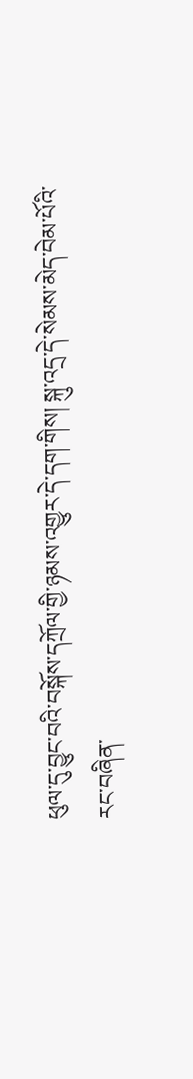ཕུལ་དུ་བྱུང་བའི་བསྐོས་དཀྲོལ་གྱི་ཉམས་འགྱུར་དེ་དག་གིས། སྐུ་འདྲ་དེ་སེམས་མེད་བེམ་པོའི་རང་བཞིན་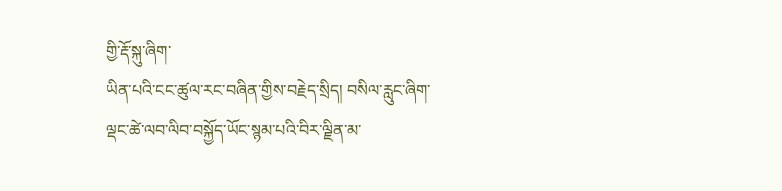གྱི་རྡོ་སྐུ་ཞིག་
ཡིན་པའི་ངང་ཚུལ་རང་བཞིན་གྱིས་བརྗེད་སྲིད། བསིལ་རླུང་ཞིག་ལྡང་ཚེ་ལབ་ལིབ་བསྐྱོད་ཡོང་སྙམ་པའི་བིར་ལྗིན་མ་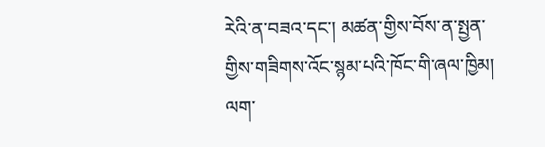རེའི་ན་བཟའ་དང་། མཚན་གྱིས་བོས་ན་སྤྱན་གྱིས་གཟིགས་འོང་སྙམ་པའི་ཁོང་གི་ཞལ་ཁྱིམ། ལག་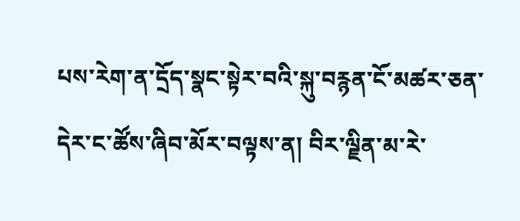པས་རེག་ན་དྲོད་སྣང་སྟེར་བའི་སྐུ་བརྙན་ངོ་མཚར་ཅན་དེར་ང་ཚོས་ཞིབ་མོར་བལྟས་ན། བིར་ལྗིན་མ་རེ་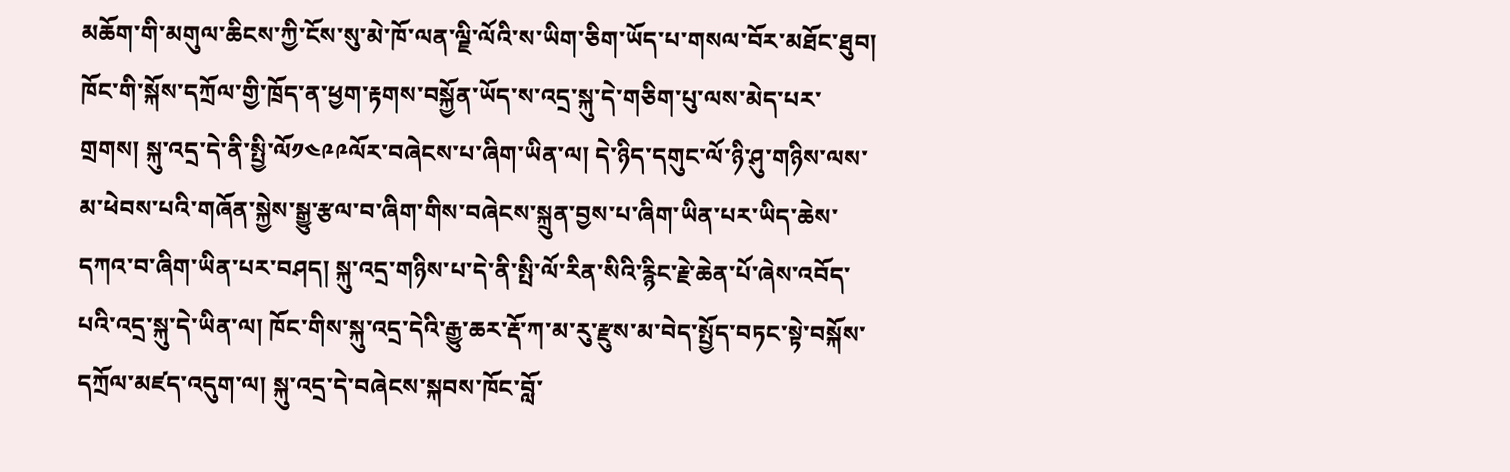མཆོག་གི་མགུལ་ཆིངས་ཀྱི་ངོས་སུ་མེ་ཁོ་ལན་ལྗི་ལོའི་ས་ཡིག་ཅིག་ཡོད་པ་གསལ་བོར་མཐོང་ཐུབ། ཁོང་གི་སྐོས་དཀྲོལ་གྱི་ཁྲོད་ན་ཕྱག་རྟགས་བསྐྱོན་ཡོད་ས་འདྲ་སྐུ་དེ་གཅིག་པུ་ལས་མེད་པར་གྲགས། སྐུ་འདྲ་དེ་ནི་སྤྱི་ལོ༡༤༩༩ལོར་བཞེངས་པ་ཞིག་ཡིན་ལ། དེ་ཉིད་དགུང་ལོ་ཉི་ཤུ་གཉིས་ལས་མ་ཕེབས་པའི་གཞོན་སྐྱེས་སྒྱུ་རྩལ་བ་ཞིག་གིས་བཞེངས་སྐྲུན་བྱས་པ་ཞིག་ཡིན་པར་ཡིད་ཆེས་དཀའ་བ་ཞིག་ཡིན་པར་བཤད། སྐུ་འདྲ་གཉིས་པ་དེ་ནི་སྤི་ལོ་རིན་སིའི་རྙིང་རྗེ་ཆེན་པོ་ཞེས་འབོད་པའི་འདྲ་སྐུ་དེ་ཡིན་ལ། ཁོང་གིས་སྐུ་འདྲ་དེའི་རྒྱུ་ཆར་རྡོ་ཀ་མ་རུ་རྫུས་མ་བེད་སྤྱོད་བཏང་སྟེ་བསྐོས་དཀྲོལ་མཛད་འདུག་ལ། སྐུ་འདྲ་དེ་བཞེངས་སྐབས་ཁོང་བློ་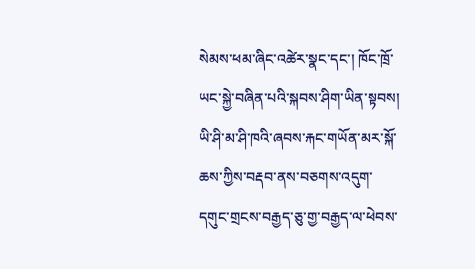སེམས་ཕམ་ཞིང་འཚེར་སྣང་དང་། ཁོང་ཁྲོ་ཡང་སྐྱེ་བཞིན་པའི་སྐབས་ཤིག་ཡིན་སྟབས། ཡི་ཤི་མ་ཤི་ཁའི་ཞབས་རྐང་གཡོན་མར་སྐོ་ཆས་ཀྱིས་བརྡབ་ནས་བཅགས་འདུག་
དགུང་གྲངས་བརྒྱད་ཅུ་གྱ་བརྒྱད་ལ་ཕེབས་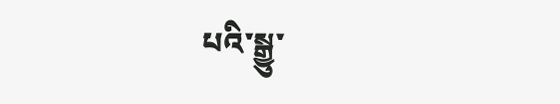པའི་སྒྱུ་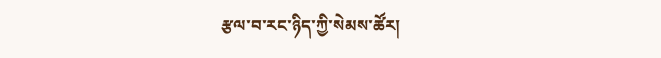རྩལ་བ་རང་ཉིད་ཀྱི་སེམས་ཚོར།